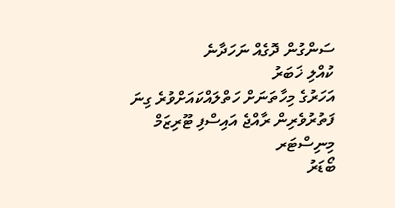ސަންގުން ދޮގެއް ނަހަދާނެ
ކުއްލި ޚަބަރު
އަހަރުގެ މިހާތަނަށް ހަތްލައްކައަށްވުރެ ގިނަ ފަތުރުވެރިން ރާއްޖެ އައިސްފި ޓޫރިޒަމް މިނިސްޓަރ
ބޯޑަރު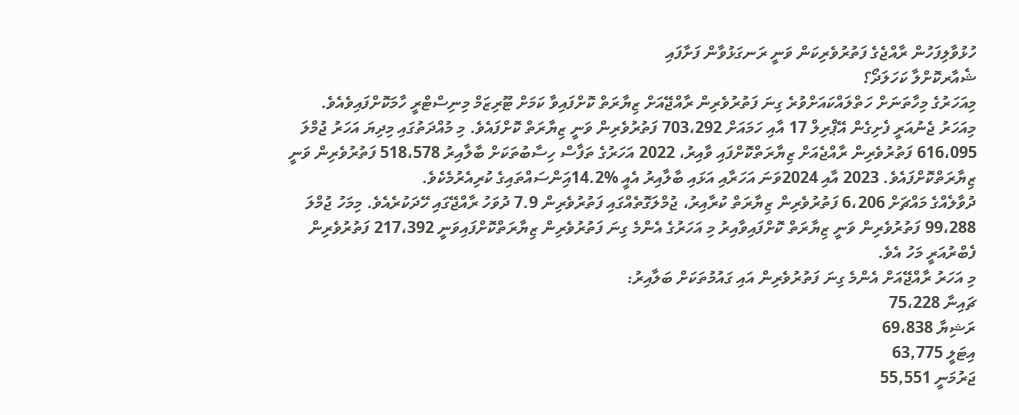ހުޅުވާލިފަހުން ރާއްޖެގެ ފަތުރުވެރިކަން ވަނީ ރަނގަޅުވާން ފަށާފައި
ޝެއާރކޮށްލާ ކަހަލަދޯ؟
މިއަހަރުގެ މިހާތަނަށް ހަތްލައްކައަށްވުރެ ގިނަ ފަތުރުވެރިން ރާއްޖޭއަށް ޒިޔާރަތް ކޮށްފައިވާ ކަމަށް ޓޫރިޒަމް މިނިސްޓްރީ ހާމަކޮށްފައިވެއެވެ.
މިއަހަރު ޖެނުއަރީ ފެށިގެން އޭޕްރިލް 17 އާއި ހަމައަށް 703،292 ފަތުރުވެރިން ވަނީ ޒިޔާރަތް ކޮށްފައެވެ. މި މުއްދަތުގައި މިދިޔަ އަހަރު ޖުމްލަ 616،095 ފަތުރުވެރިން ރާއްޖެއަށް ޒިޔާރަތްކޮށްފައި ވާއިރު، 2022 އަހަރުގެ ތަފާސް ހިސާބުތަކަށް ބާލާއިރު 518،578 ފަތުރުވެރިން ވަނީ ޒިޔާރަތްކޮށްފައެވެ. 2023 އާއި 2024ވަނަ އަހަރާއި އަޅައި ބާލާއިރު އެއީ %14.2އަިންސައްތައިގެ ކުރިއެރުމެކެވެ.
ދުވާލެއްގެ މައްޗަށް 6،206 ފަތުރުވެރިން ޒިޔާރަތް ކުރާއިރު، ޖުމްލަގޮތެއްގައި ފަތުރުވެރިން 7.9 ދުވަހު ރާއްޖޭގައި ހޭދަކުރެއެވެ. މިމަހު ޖުމްލަ 99،288 ފަތުރުވެރިން ވަނީ ޒިޔާރަތް ކޮށްފައިވާއިރު މި އަހަރުގެ އެންމެ ގިނަ ފަތުރުވެރިން ޒިޔާރަތްކޮށްފައިވަނީ 217،392 ފަތުރުވެރިން ފެބްރުއަރީ މަހު އެވެ.
މި އަހަރު ރާއްޖޭއަށް އެންމެ ގިނަ ފަތުރުވެރިން އައި ގައުމުތަކަށް ބަލާއިރު:
ޗައިނާ 75،228
ރަޝިޔާ 69،838
އިޓަލީ 63,775
ޖަރުމަނީ 55,551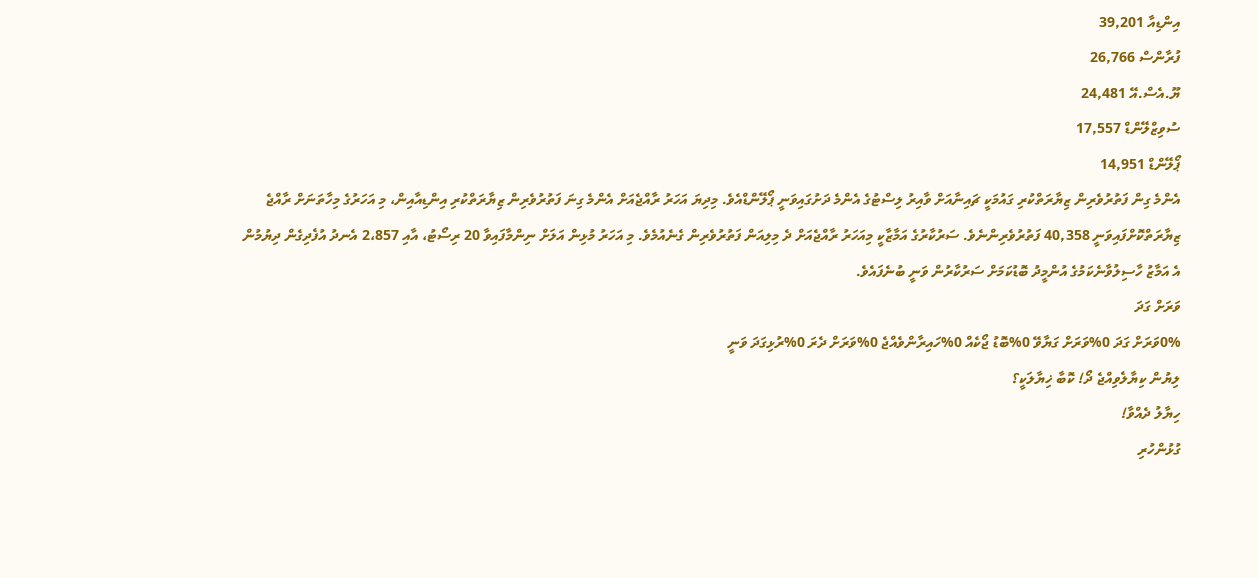އިންޑިއާ 39,201
ފުރާންސް 26,766
ޔޫ.އެސް.އޭ 24,481
ސުވިޒްލޭންޑް 17,557
ޕޯލޭންޑް 14,951
އެންމެ ގިން ފަތުރުވެރިން ޒިޔާރަތްކުރި ގައުމަކީ ޗައިނާއަށް ވާއިރު ލިސްޓުގެ އެންމެ ދަށުގައިވަނީ ޕޯލޭންޑްއެވެ. މިދިޔަ އަހަރު ރާއްޖެއަށް އެންމެ ގިނަ ފަތުރުވެރިން ޒިޔާރަތްކުރި އިންޑިއާއިން، މި އަހަރުގެ މިހާތަނަށް ރާއްޖެ ޒިޔާރަތްކޮށްފައިވަނީ 40,358 ފަތުރުވެރިންނެވެ. ސަރުކާރުގެ އަމާޒާކީ މިއަހަރު ރާއްޖެއަށް ދެ މިލިއަން ފަތުރުވެރިން ގެނެއުމެވެ. މި އަހަރު މުޅިން އަލަށް ނިންމާފައިވާ 20 ރިސޯޓު، އާއި 2،857 އެނދު އުފެދިގެން ދިޔުމުން އެ އަމާޒު ހާސިލުވާނެކަމުގެ އުންމީދު ބޮޑުކަމަށް ސަރުކާރުން ވަނީ ބުނެފައެވެ.
ވަރަށް ގަދަ
0%ވަރަށް ގަދަ 0%ވަރަށް ގަޔާވޭ 0%ބޮޑު ޖޯކެއް 0%ހައިރާންވެއްޖެ 0%ވަރަށް ދެރަ 0%ރުޅިގަދަ ވަނީ
ލިޔުން ކިޔާލެވިއްޖެ ދޯ! ކޮބާ ޚިޔާލަކީ؟
ހިޔާލު ދެއްވާ!
ގުޅުންހުރި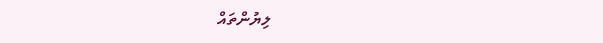ލިޔުންތައް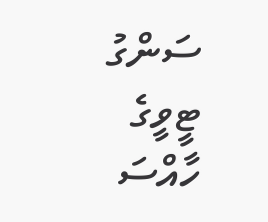ސަންގު ޓީވީގެ ހާއްސަ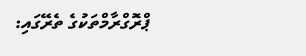ޕްރޮގްރާމްތަކުގެ ތެރޭގައި: